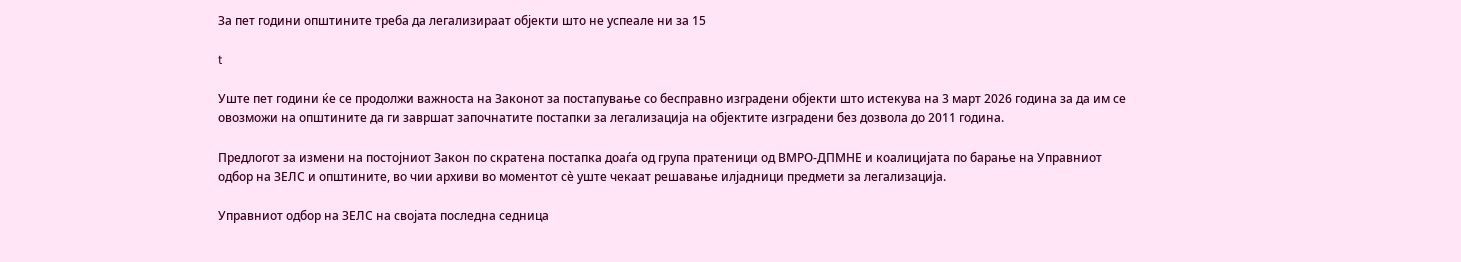За пет години општините треба да легализираат објекти што не успеале ни за 15

t

Уште пет години ќе се продолжи важноста на Законот за постапување со бесправно изградени објекти што истекува на 3 март 2026 година за да им се овозможи на општините да ги завршат започнатите постапки за легализација на објектите изградени без дозвола до 2011 година.

Предлогот за измени на постојниот Закон по скратена постапка доаѓа од група пратеници од ВМРО-ДПМНЕ и коалицијата по барање на Управниот одбор на ЗЕЛС и општините, во чии архиви во моментот сѐ уште чекаат решавање илјадници предмети за легализација.

Управниот одбор на ЗЕЛС на својата последна седница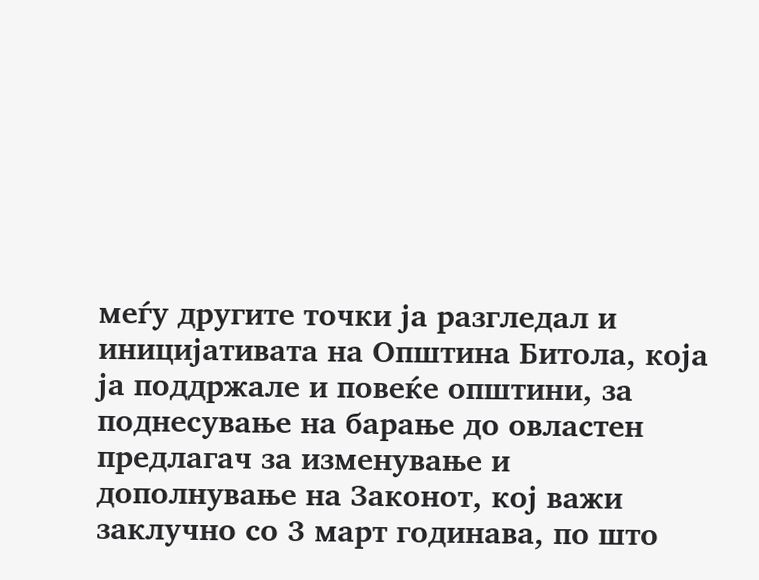меѓу другите точки ја разгледал и иницијативата на Општина Битола, која ја поддржале и повеќе општини, за поднесување на барање до овластен предлагач за изменување и дополнување на Законот, кој важи заклучно со 3 март годинава, по што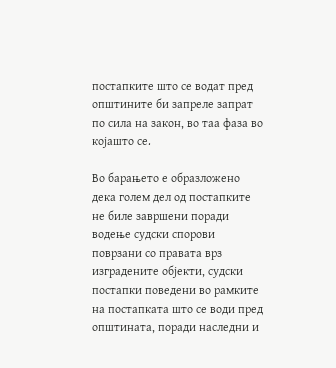постапките што се водат пред општините би запреле запрат по сила на закон, во таа фаза во којашто се.

Во барањето е образложено дека голем дел од постапките не биле завршени поради водење судски спорови поврзани со правата врз изградените објекти, судски постапки поведени во рамките на постапката што се води пред општината, поради наследни и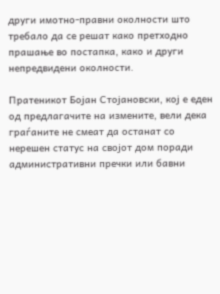други имотно-правни околности што требало да се решат како претходно прашање во постапка, како и други непредвидени околности.

Пратеникот Бојан Стојановски, кој е еден од предлагачите на измените, вели дека граѓаните не смеат да останат со нерешен статус на својот дом поради административни пречки или бавни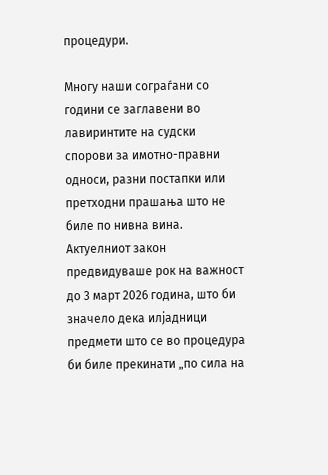процедури.

Многу наши сограѓани со години се заглавени во лавиринтите на судски спорови за имотно-правни односи, разни постапки или претходни прашања што не биле по нивна вина. Актуелниот закон предвидуваше рок на важност до 3 март 2026 година, што би значело дека илјадници предмети што се во процедура би биле прекинати „по сила на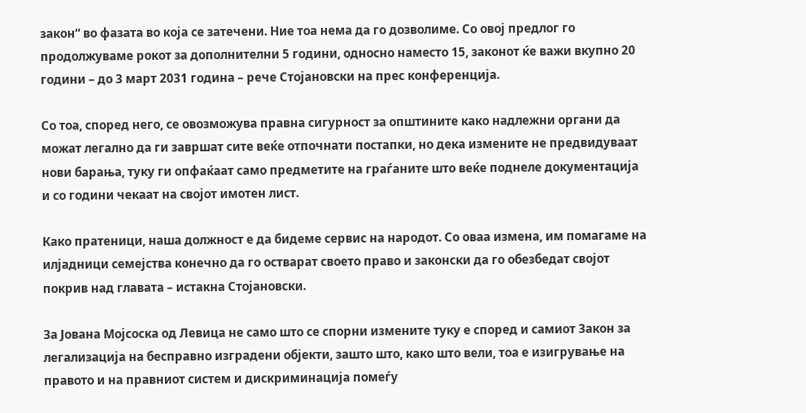закон“ во фазата во која се затечени. Ние тоа нема да го дозволиме. Со овој предлог го продолжуваме рокот за дополнителни 5 години, односно наместо 15, законот ќе важи вкупно 20 години – до 3 март 2031 година – рече Стојановски на прес конференција.

Со тоа, според него, се овозможува правна сигурност за општините како надлежни органи да можат легално да ги завршат сите веќе отпочнати постапки, но дека измените не предвидуваат нови барања, туку ги опфаќаат само предметите на граѓаните што веќе поднеле документација и со години чекаат на својот имотен лист.

Како пратеници, наша должност е да бидеме сервис на народот. Со оваа измена, им помагаме на илјадници семејства конечно да го остварат своето право и законски да го обезбедат својот покрив над главата – истакна Стојановски.

За Јована Мојсоска од Левица не само што се спорни измените туку е според и самиот Закон за легализација на бесправно изградени објекти, зашто што, како што вели, тоа е изигрување на правото и на правниот систем и дискриминација помеѓу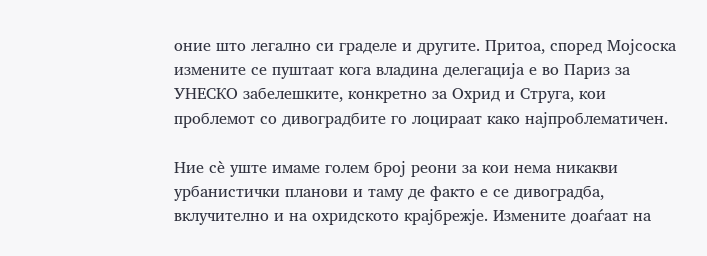оние што легално си граделе и другите. Притоа, според Мојсоска измените се пуштаат кога владина делегација е во Париз за УНЕСКО забелешките, конкретно за Охрид и Струга, кои проблемот со дивоградбите го лоцираат како најпроблематичен.

Ние сѐ уште имаме голем број реони за кои нема никакви урбанистички планови и таму де факто е се дивоградба, вклучително и на охридското крајбрежје. Измените доаѓаат на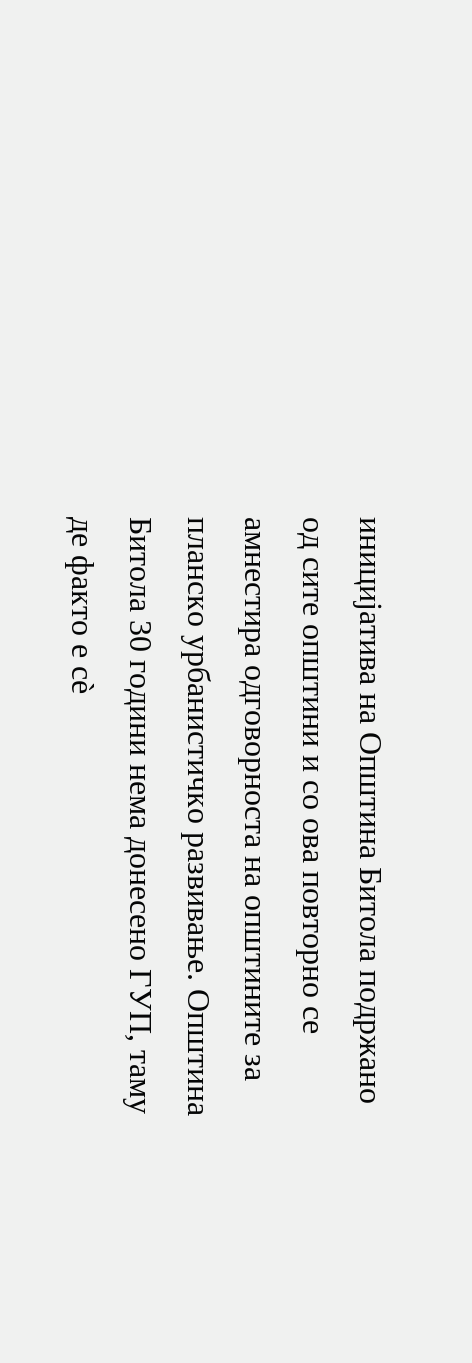иницијатива на Општина Битола подржано од сите општини и со ова повторно се амнестира одговорноста на општините за планско урбанистичко развивање. Општина Битола 30 години нема донесено ГУП, таму де факто е сѐ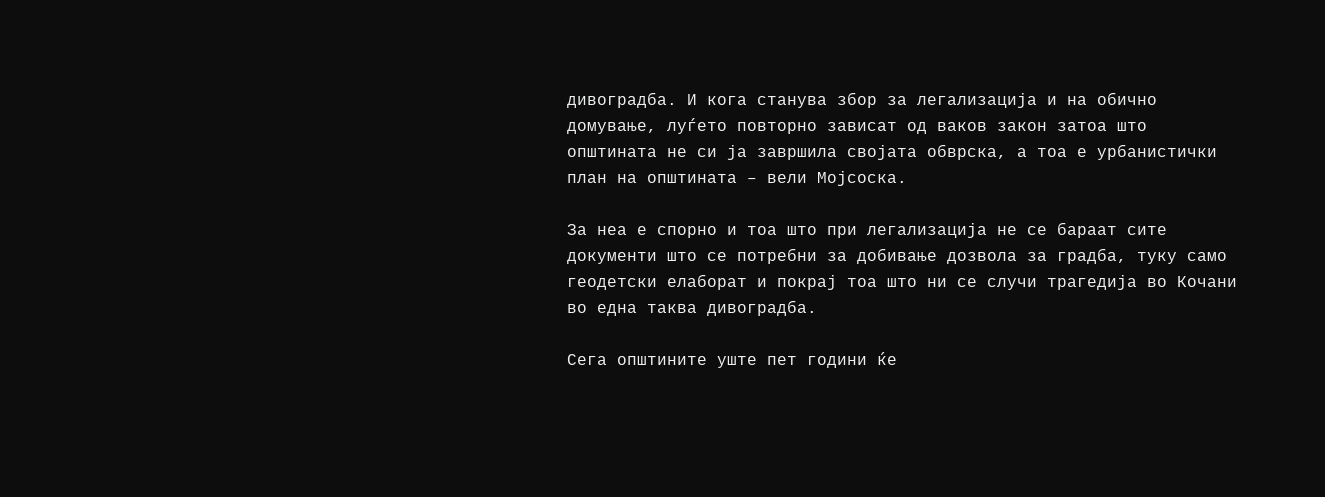дивоградба. И кога станува збор за легализација и на обично домување, луѓето повторно зависат од ваков закон затоа што општината не си ја завршила својата обврска, а тоа е урбанистички план на општината – вели Мојсоска.

За неа е спорно и тоа што при легализација не се бараат сите документи што се потребни за добивање дозвола за градба, туку само геодетски елаборат и покрај тоа што ни се случи трагедија во Кочани во една таква дивоградба.

Сега општините уште пет години ќе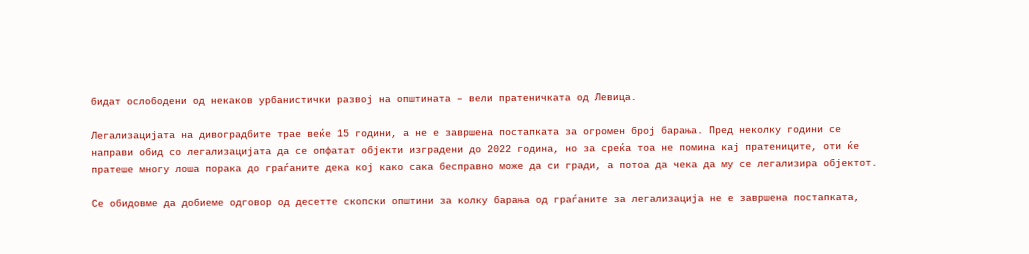бидат ослободени од некаков урбанистички развој на општината – вели пратеничката од Левица.

Легализацијата на дивоградбите трае веќе 15 години, а не е завршена постапката за огромен број барања. Пред неколку години се направи обид со легализацијата да се опфатат објекти изградени до 2022 година, но за среќа тоа не помина кај пратениците, оти ќе пратеше многу лоша порака до граѓаните дека кој како сака бесправно може да си гради, а потоа да чека да му се легализира објектот.

Се обидовме да добиеме одговор од десетте скопски општини за колку барања од граѓаните за легализација не е завршена постапката,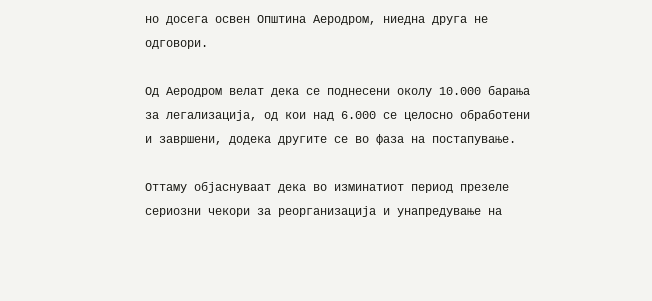но досега освен Општина Аеродром, ниедна друга не одговори.

Од Аеродром велат дека се поднесени околу 10.000 барања за легализација, од кои над 6.000 се целосно обработени и завршени, додека другите се во фаза на постапување.

Оттаму објаснуваат дека во изминатиот период презеле сериозни чекори за реорганизација и унапредување на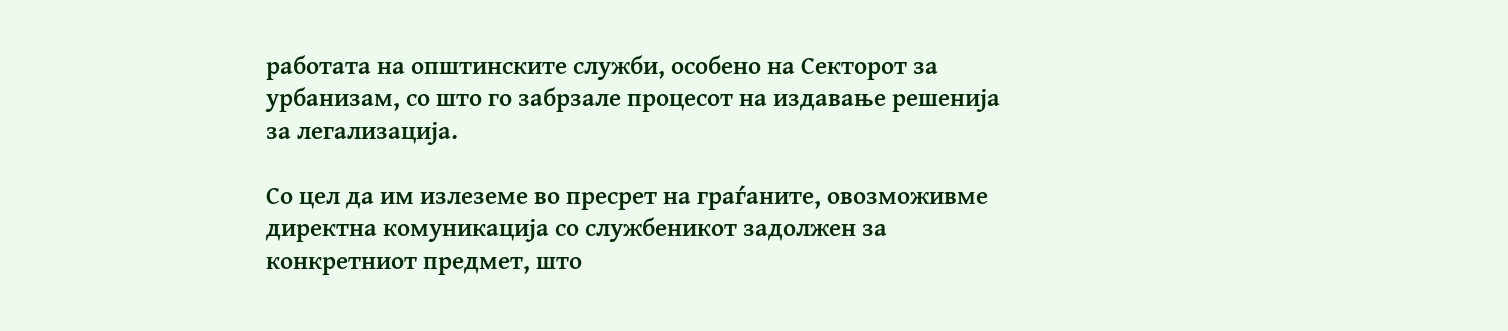работата на општинските служби, особено на Секторот за урбанизам, со што го забрзале процесот на издавање решенија за легализација.

Со цел да им излеземе во пресрет на граѓаните, овозможивме директна комуникација со службеникот задолжен за конкретниот предмет, што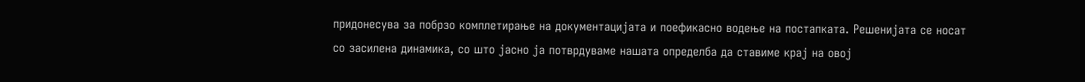придонесува за побрзо комплетирање на документацијата и поефикасно водење на постапката. Решенијата се носат со засилена динамика, со што јасно ја потврдуваме нашата определба да ставиме крај на овој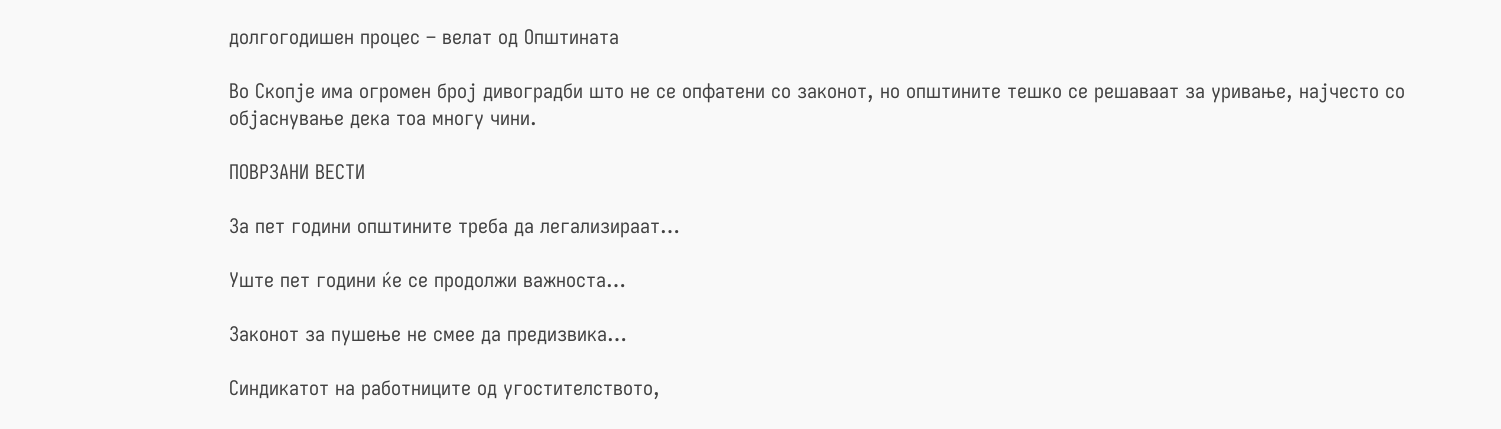долгогодишен процес – велат од Општината

Во Скопје има огромен број дивоградби што не се опфатени со законот, но општините тешко се решаваат за уривање, најчесто со објаснување дека тоа многу чини.

ПОВРЗАНИ ВЕСТИ

За пет години општините треба да легализираат…

Уште пет години ќе се продолжи важноста…

Законот за пушење не смее да предизвика…

Синдикатот на работниците од угостителството,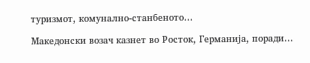туризмот, комунално-станбеното…

Македонски возач казнет во Росток, Германија, поради…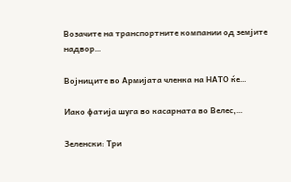Возачите на транспортните компании од земјите надвор…

Војниците во Армијата членка на НАТО ќе…

Иако фатија шуга во касарната во Велес,…

Зеленски: Три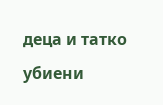деца и татко убиени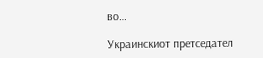во…

Украинскиот претседател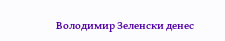Володимир Зеленски денес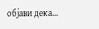објави дека…